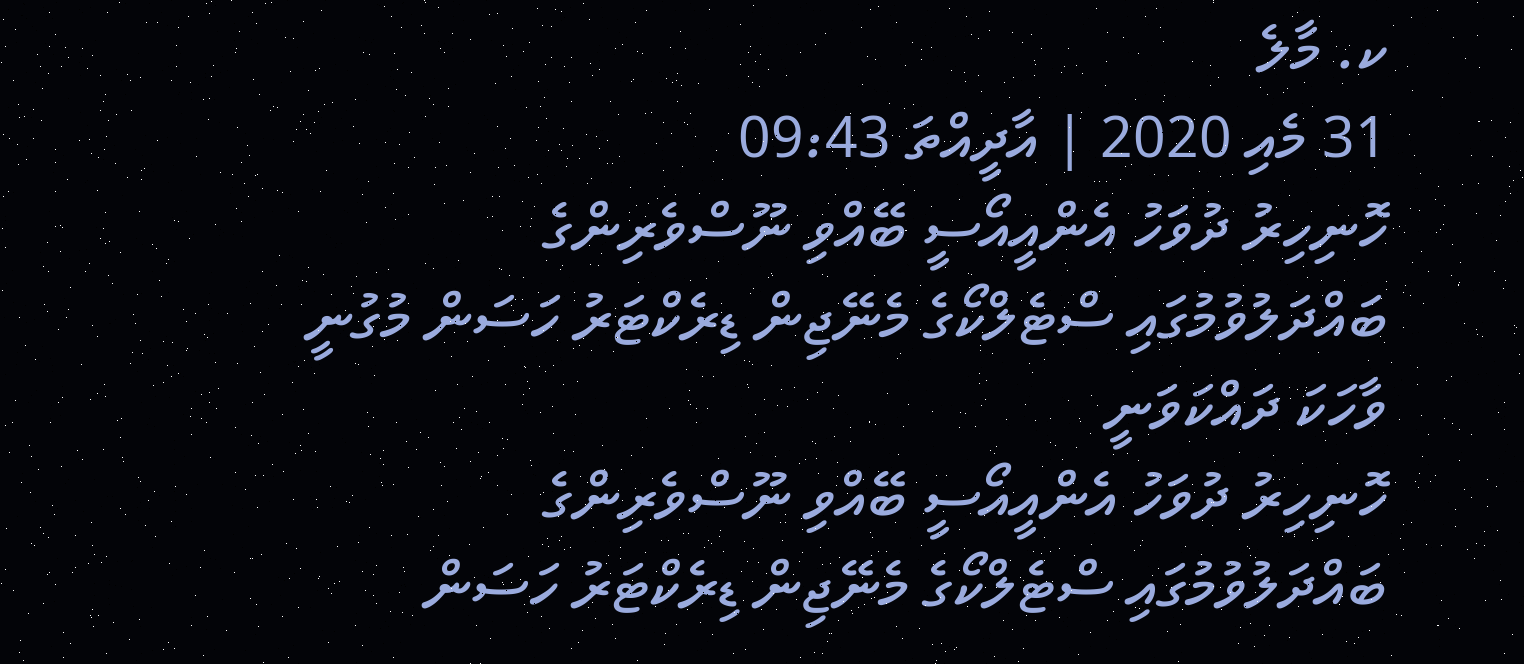ކ. މާލެ
31 މެއި 2020 | އާދީއްތަ 09:43
ހޮނިހިރު ދުވަހު އެންއީއޯސީ ބޭއްވި ނޫސްވެރިންގެ ބައްދަލުވުމުގައި ސްޓެލްކޯގެ މެނޭޖިން ޑިރެކްޓަރު ހަސަން މުގުނީ ވާހަކަ ދައްކަވަނީ
ހޮނިހިރު ދުވަހު އެންއީއޯސީ ބޭއްވި ނޫސްވެރިންގެ ބައްދަލުވުމުގައި ސްޓެލްކޯގެ މެނޭޖިން ޑިރެކްޓަރު ހަސަން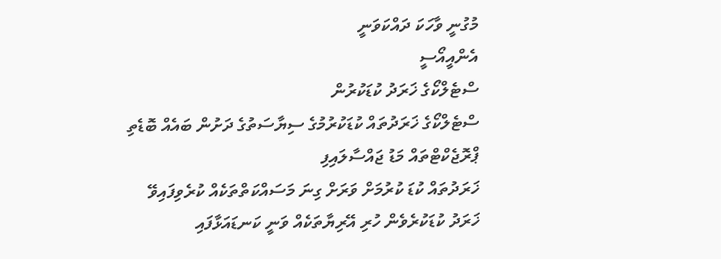މުގުނީ ވާހަކަ ދައްކަވަނީ
އެންއީއޯސީ
ސްޓެލްކޯގެ ޚަރަދު ކުޑަކުރުން
ސްޓެލްކޯގެ ޚަރަދުތައް ކުޑަކުރުމުގެ ސިޔާސަތުގެ ދަށުން ބައެއް ބޮޑެތި ޕްރޮޖެކްޓްތައް މަޑު ޖައްސާލައިފި
ޚަރަދުތައް ކުޑަ ކުރުމަށް ވަރަށް ގިނަ މަސައްކަތްތަކެއް ކުރެވިފައިވޭ
ޚަރަދު ކުޑަކުރެވެން ހުރި އޭރިޔާތަކެއް ވަނީ ކަނޑައަޅާފައި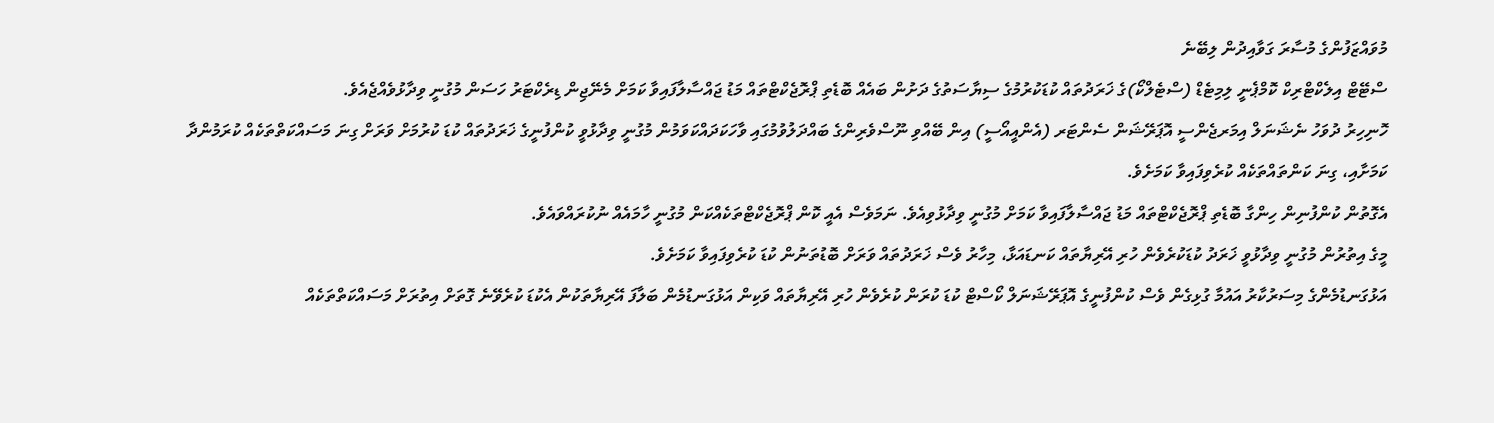މުވައްޒަފުންގެ މުސާރަ ގަވާއިދުން ލިބޭނެ
ސްޓޭޓް އިލެކްޓްރިކް ކޮމްޕެނީ ލިމިޓެޑް (ސްޓެލްކޯ)ގެ ޚަރަދުތައް ކުޑަކުރުމުގެ ސިޔާސަތުގެ ދަށުން ބައެއް ބޮޑެތި ޕްރޮޖެކްޓްތައް މަޑު ޖައްސާލާފައިވާ ކަމަށް މެނޭޖިން ޑިރެކްޓަރު ހަސަން މުގުނީ ވިދާޅުވެއްޖެއެވެ.
ހޮނިހިރު ދުވަހު ނެޝަނަލް އިމަރޖެންސީ އޮޕަރޭޝަން ސެންޓަރ (އެންއީއޯސީ) އިން ބޭއްވި ނޫސްވެރިންގެ ބައްދަލުވުމުގައި ވާހަކަދައްކަވަމުން މުގުނީ ވިދާޅުވީ ކުންފުނީގެ ޚަރަދުތައް ކުޑަ ކުރުމަށް ވަރަށް ގިނަ މަސައްކަތްތަކެއް ކުރަމުންދާ ކަމަށާއި، ގިނަ ކަންތައްތަކެއް ކުރެވިފައިވާ ކަމަށެވެ.
އެގޮތުން ކުންފުނިން ހިންގާ ބޮޑެތި ޕްރޮޖެކްޓްތައް މަޑު ޖައްސާލާފައިވާ ކަމަށް މުގުނީ ވިދާޅުވިއެވެ. ނަމަވެސް އެއީ ކޮން ޕްރޮޖެކްޓްތަކެއްކަން މުގުނީ ހާމައެއް ނުކުރައްވައެވެ.
މީގެ އިތުރުން މުގުނީ ވިދާޅުވީ ޚަރަދު ކުޑަކުރެވެން ހުރި އޭރިޔާތައް ކަނޑައަޅާ، މިހާރު ވެސް ޚަރަދުތައް ވަރަށް ބޮޑުތަނުން ކުޑަ ކުރެވިފައިވާ ކަމަށެވެ.
އަޅުގަނޑުމެންގެ މިސަރުކާރު އައުމާ ގުޅިގެން ވެސް ކުންފުނީގެ އޮޕަރޭޝަނަލް ކޯސްޓް ކުޑަ ކުރަން ކުރެވެން ހުރި އޭރިޔާތައް ވަކިން އަޅުގަނޑުމެން ބަލާފަ އޭރިޔާތަކުން އެކުޑަ ކުރެވޭނެ ގޮތަށް އިތުރަށް މަސައްކަތްތަކެއް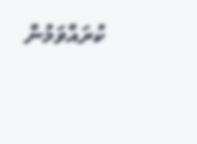ކުރައްވަމުން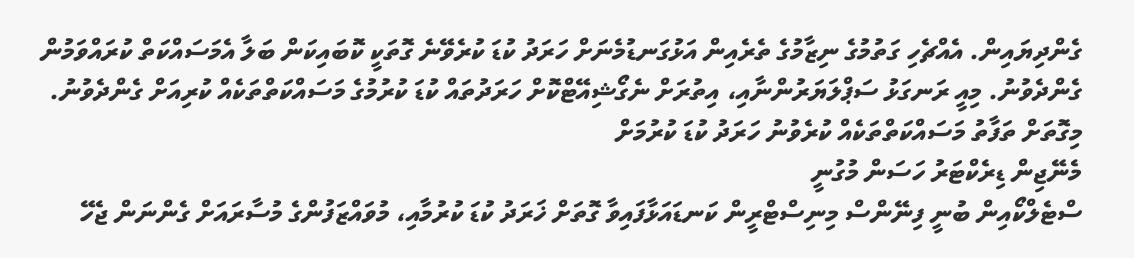ގެންދިޔައިން. އެއްޗެހި ގަތުމުގެ ނިޒާމުގެ ތެރެއިން އަޅުގަނޑުމެނަށް ހަރަދު ކުޑަ ކުރެވޭނެ ގޮތަކީ ކޮބައިކަން ބަލާ އެމަސައްކަތް ކުރައްވަމުން ގެންދެވުނު. މިއީ ރަނގަޅު ސަޕްލަޔަރުންނާއި، އިތުރަށް ނެގޯޝިއޭޓްކޮށް ހަރަދުތައް ކުޑަ ކުރުމުގެ މަސައްކަތްތަކެއް ކުރިއަށް ގެންދެވުނު. މިގޮތަށް ތަފާތު މަސައްކަތްތަކެއް ކުރެވުނު ހަރަދު ކުޑަ ކުރުމަށް
މެނޭޖިން ޑިރެކްޓަރު ހަސަން މުގުނީ
ސްޓެލްކޯއިން ބުނީ ފިނޭންސް މިނިސްޓްރީން ކަނޑައަޅާފައިވާ ގޮތަށް ޚަރަދު ކުޑަ ކުރުމާއި، މުވައްޒަފުންގެ މުސާރައަށް ގެންނަން ޖެހޭ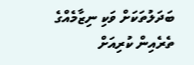ބަދަލުތަކަށް ވަކި ނިޒާމެއްގެ ތެރެއިން ކުރިއަށް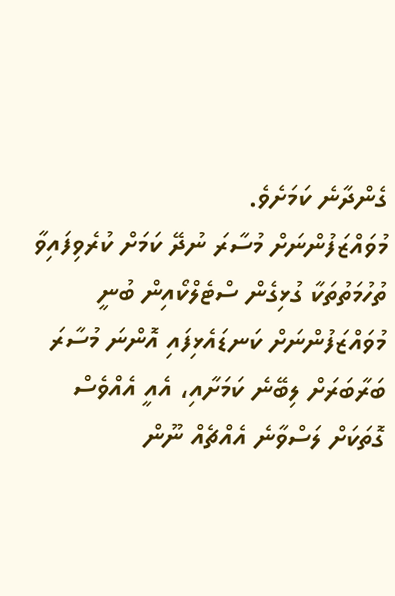ގެންދާނެ ކަމަށެވެ.
މުވައްޒަފުންނަށް މުސާރަ ނުދޭ ކަމަށް ކުރެވިފައިވާ ތުހުމަތުތަކާ ގުޅިގެން ސްޓެލްކޯއިން ބުނީ މުވައްޒަފުންނަށް ކަނޑައެޅިފައި އޮންނަ މުސާރަ ބަރާބަރަށް ލިބޭނެ ކަމަށާއި، އެއީ އެއްވެސް ގޮތަކަށް ލަސްވާނެ އެއްޗެއް ނޫން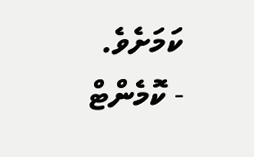ކަމަށެވެ.
- ކޮމެންޓް